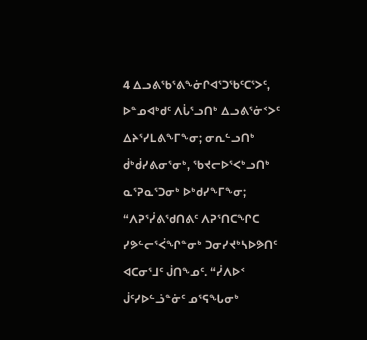4 ᐃᓗᕕᖃᕐᕕᖕᓃᒋᐊᕐᑐᖃᑦᑕᕐᐳᑦ, ᐅᓐᓄᐊᒃᑯᑦ ᐱᒑᕐᓗᑎᒃ ᐃᓗᕕᕐᓃᑉᐳᑦ ᐃᔨᕐᓯᒪᕕᖕᒥᖕᓂ; ᓂᕆᓪᓗᑎᒃ ᑰᒃᑰᓯᕕᓂᕐᓂᒃ, ᖃᔪᓕᐅᕐᐸᒃᓗᑎᒃ ᓇᕐᕈᓇᕐᑐᓂᒃ ᐅᒃᑯᓯᖕᒥᖕᓂ;
“ᐱᕈᕐᓰᕕᖁᑎᕕᑦ ᐱᕈᕐᑎᑕᖏᑕ ᓯᕗᓪᓕᕐᐹᖏᓐᓂᒃ ᑐᓂᓯᔪᒃᓴᐅᕗᑎᑦ ᐊᑕᓂᕐᒧᑦ ᒎᑎᖕᓄᑦ. “ᓰᐱᐅᑉ ᒎᑦᓯᐅᓪᓘᓐᓃᑦ ᓄᕐᕋᖓᓂᒃ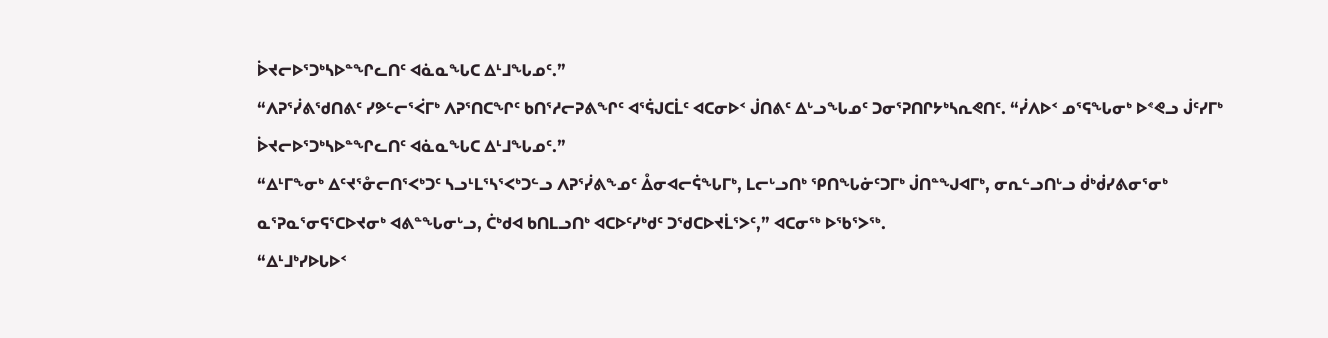ᐆᔪᓕᐅᕐᑐᒃᓴᐅᓐᖏᓚᑎᑦ ᐊᓈᓇᖓᑕ ᐃᒻᒧᖓᓄᑦ.”
“ᐱᕈᕐᓰᕕᖁᑎᕕᑦ ᓯᕗᓪᓕᕐᐹᒥᒃ ᐱᕈᕐᑎᑕᖏᑦ ᑲᑎᕐᓱᓕᕈᕕᖏᑦ ᐊᕐᕌᒍᑕᒫᑦ ᐊᑕᓂᐅᑉ ᒎᑎᕕᑦ ᐃᒡᓗᖓᓄᑦ ᑐᓂᕐᕈᑎᒋᔭᒃᓴᕆᕙᑎᑦ. “ᓰᐱᐅᑉ ᓄᕐᕋᖓᓂᒃ ᐅᕝᕙᓗ ᒎᑦᓯᒥᒃ ᐆᔪᓕᐅᕐᑐᒃᓴᐅᓐᖏᓚᑎᑦ ᐊᓈᓇᖓᑕ ᐃᒻᒧᖓᓄᑦ.”
“ᐃᒻᒥᖕᓂᒃ ᐃᑦᔪᕐᓁᓕᑎᕐᐸᒃᑐᑦ ᓴᓗᒻᒪᕐᓴᕐᐸᒃᑐᓪᓗ ᐱᕈᕐᓰᕕᖕᓄᑦ ᐂᓂᐊᓕᕌᖓᒥᒃ, ᒪᓕᒡᓗᑎᒃ ᕿᑎᖓᓃᑦᑐᒥᒃ ᒎᑎᓐᖑᐊᒥᒃ, ᓂᕆᓪᓗᑎᒡᓗ ᑰᒃᑰᓯᕕᓂᕐᓂᒃ ᓇᕐᕈᓇᕐᓂᕋᕐᑕᐅᔪᓂᒃ ᐊᕕᓐᖓᓂᒡᓗ, ᑖᒃᑯᐊ ᑲᑎᒪᓗᑎᒃ ᐊᑕᐅᑦᓯᒃᑯᑦ ᑐᖁᑕᐅᔪᒫᕐᐳᑦ,” ᐊᑕᓂᖅ ᐅᖃᕐᐳᖅ.
“ᐃᒻᒧᒃᓯᐅᒐᐅᑉ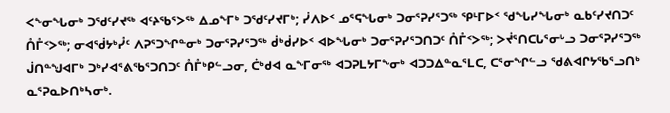ᐸᖕᓂᖓᓂᒃ ᑐᖁᑦᓯᔪᖅ ᐊᑦᔨᖃᕐᐳᖅ ᐃᓄᖕᒥᒃ ᑐᖁᑦᓯᔪᒥᒃ; ᓰᐱᐅᑉ ᓄᕐᕋᖓᓂᒃ ᑐᓂᕐᕈᓯᕐᑐᖅ ᕿᒻᒥᐅᑉ ᖁᖓᓯᖓᓂᒃ ᓇᑲᑦᓯᔪᑎᑐᑦ ᑍᒤᑉᐳᖅ; ᓂᐊᖂᔭᒃᓮᑦ ᐱᕈᕐᑐᖏᓐᓂᒃ ᑐᓂᕐᕈᓯᕐᑐᖅ ᑰᒃᑰᓯᐅᑉ ᐊᐅᖓᓂᒃ ᑐᓂᕐᕈᓯᕐᑐᑎᑐᑦ ᑍᒤᑉᐳᖅ; ᐳᔫᕐᑎᑕᒐᕐᓂᒡᓗ ᑐᓂᕐᕈᓯᕐᑐᖅ ᒎᑎᓐᖑᐊᒥᒃ ᑐᒃᓯᐊᕐᕕᖃᕐᑐᑎᑐᑦ ᑍᒤᒃᑭᓪᓗᓂ, ᑖᒃᑯᐊ ᓇᖕᒥᓂᖅ ᐊᑐᕈᒪᔭᒥᖕᓂᒃ ᐊᑐᑐᐃᓐᓇᕐᒪᑕ, ᑕᕐᓂᖏᓪᓗ ᖁᕕᐊᒋᔭᖃᕐᓗᑎᒃ ᓇᕐᕈᓇᐅᑎᒃᓴᓂᒃ.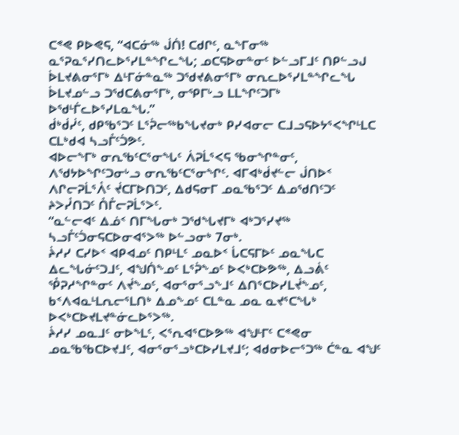ᑕᕝᕙ ᑭᐅᕙᕋ, “ᐊᑕᓃᖅ ᒎᑏ! ᑕᑯᒋᑦ, ᓇᖕᒥᓂᖅ ᓇᕐᕈᓇᕐᓯᑎᓚᐅᕐᓯᒪᓐᖏᓚᖓ; ᓄᑕᕋᐅᓂᓐᓂᑦ ᐅᓪᓗᒥᒧᑦ ᑎᑭᓪᓗᒍ ᐆᒪᔪᕕᓂᕐᒥᒃ ᐃᒻᒥᓃᓐᓇᖅ ᑐᖁᔪᕕᓂᕐᒥᒃ ᓂᕆᓚᐅᕐᓯᒪᓐᖏᓚᖓ ᐆᒪᔪᓄᓪᓗ ᑐᖁᑕᕕᓂᕐᒥᒃ, ᓂᕿᒥᒡᓗ ᒪᒪᖏᑦᑐᒥᒃ ᐅᖁᒻᒦᓚᐅᕐᓯᒪᓇᖓ.”
ᑰᒃᑰᓰᑦ, ᑯᑭᖃᕐᑐᑦ ᒪᕐᕉᓕᖅᑲᖓᔪᓂᒃ ᑭᓯᐊᓂᓕ ᑕᒧᓗᕋᐅᔭᕐᐸᖏᒻᒪᑕ ᑕᒪᒃᑯᐊ ᓴᓗᒤᑦᑑᕗᑦ.
ᐊᐅᓕᖕᒥᒃ ᓂᕆᖃᑦᑕᕐᓂᖓᑦ ᐲᕈᒫᕐᐸᕋ ᖃᓂᖏᓐᓂᑦ, ᐱᖁᔭᐅᖏᑦᑐᓂᒡᓗ ᓂᕆᖃᑦᑕᕐᓂᖏᑦ. ᐊᒥᐊᒃᑰᔪᓪᓕ ᒎᑎᐅᑉ ᐱᒋᓕᕈᒫᕐᐰᑦ ᔫᑕᒥᐅᑎᑐᑦ, ᐃᑯᕋᓂᒥ ᓄᓇᖃᕐᑐᑦ ᐃᓄᖁᑎᑦᑐᑦ ᔨᐳᓮᑎᑐᑦ ᑍᒤᓕᕈᒫᕐᐳᑦ.
“ᓇᓪᓕᐊᑦ ᐃᓅᑉ ᑎᒥᖓᓂᒃ ᑐᖁᖓᔪᒥᒃ ᐊᒃᑐᕐᓯᔪᖅ ᓴᓗᒤᑦᑑᓂᕋᑕᐅᓂᐊᕐᐳᖅ ᐅᓪᓗᓂᒃ 7ᓂᒃ.
ᔩᓱᓯ ᑕᓯᐅᑉ ᐊᑭᐊᓄᑦ ᑎᑭᒻᒪᑦ ᓄᓇᐅᑉ ᒑᑕᕋᒥᐅᑦ ᓄᓇᖓᑕ ᐃᓚᖓᓃᑦᑐᒧᑦ, ᐊᖑᑏᖕᓄᑦ ᒪᕐᕉᖕᓄᑦ ᐅᐸᒃᑕᐅᕗᖅ, ᐃᓗᕖᑦ ᕾᕈᓱᖏᓐᓂᑦ ᐱᔫᖕᓄᑦ, ᐊᓂᕐᓂᕐᓗᖕᒧᑦ ᐃᑎᕐᑕᐅᓯᒪᔫᖕᓄᑦ, ᑲᑉᐱᐊᓇᒻᒪᕆᓕᕐᒪᑎᒃ ᐃᓄᖕᓄᑦ ᑕᒪᓐᓇ ᓄᓇ ᓇᔪᕐᑕᖓᒃ ᐅᐸᒃᑕᐅᔪᒪᔪᓐᓃᓚᐅᕐᐳᖅ.
ᔩᓱᓯ ᓄᓇᒧᑦ ᓂᐅᖕᒪᑦ, ᐸᕐᕆᐊᕐᑕᐅᕗᖅ ᐊᖑᒻᒥᑦ ᑕᕝᕙᓂ ᓄᓇᖃᖃᑕᐅᔪᒧᑦ, ᐊᓂᕐᓂᕐᓗᒃᑕᐅᓯᒪᔪᒧᑦ; ᐊᑯᓂᐅᓕᕐᑐᖅ ᑖᓐᓇ ᐊᖑᑦ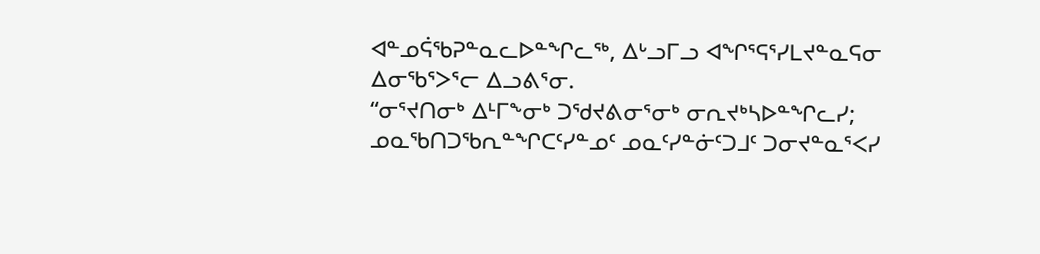ᐊᓐᓄᕌᖃᕈᓐᓇᓚᐅᓐᖏᓚᖅ, ᐃᒡᓗᒥᓗ ᐊᖏᕐᕋᕐᓯᒪᔪᓐᓇᕋᓂ ᐃᓂᖃᕐᐳᕐᓕ ᐃᓗᕕᕐᓂ.
“ᓂᕐᔪᑎᓂᒃ ᐃᒻᒥᖕᓂᒃ ᑐᖁᔪᕕᓂᕐᓂᒃ ᓂᕆᔪᒃᓴᐅᓐᖏᓚᓯ; ᓄᓇᖃᑎᑐᖃᕆᓐᖏᑕᑦᓯᓐᓄᑦ ᓄᓇᑦᓯᓐᓃᑦᑐᒧᑦ ᑐᓂᔪᓐᓇᕐᐸᓯ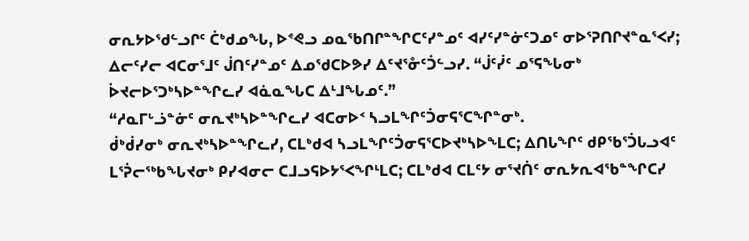ᓂᕆᔭᐅᖁᓪᓗᒋᑦ ᑖᒃᑯᓄᖓ, ᐅᕝᕙᓗ ᓄᓇᖃᑎᒋᓐᖏᑕᑦᓯᓐᓄᑦ ᐊᓯᑦᓯᓐᓃᑦᑐᓄᑦ ᓂᐅᕐᕈᑎᒋᔪᓐᓇᕐᐸᓯ; ᐃᓕᑦᓯᓕ ᐊᑕᓂᕐᒧᑦ ᒎᑎᑦᓯᓐᓄᑦ ᐃᓄᖁᑕᐅᕗᓯ ᐃᑦᔪᕐᓁᑦᑑᓪᓗᓯ. “ᒎᑦᓰᑦ ᓄᕐᕋᖓᓂᒃ ᐆᔪᓕᐅᕐᑐᒃᓴᐅᓐᖏᓚᓯ ᐊᓈᓇᖓᑕ ᐃᒻᒧᖓᓄᑦ.”
“ᓱᓇᒥᒡᓘᓐᓃᑦ ᓂᕆᔪᒃᓴᐅᓐᖏᓚᓯ ᐊᑕᓂᐅᑉ ᓴᓗᒪᖏᑦᑑᓂᕋᕐᑕᖏᓐᓂᒃ.
ᑰᒃᑰᓯᓂᒃ ᓂᕆᔪᒃᓴᐅᓐᖏᓚᓯ, ᑕᒪᒃᑯᐊ ᓴᓗᒪᖏᑦᑑᓂᕋᕐᑕᐅᔪᒃᓴᐅᖕᒪᑕ; ᐃᑎᒐᖏᑦ ᑯᑭᖃᕐᑑᒐᓗᐊᑦ ᒪᕐᕉᓕᖅᑲᖓᔪᓂᒃ ᑭᓯᐊᓂᓕ ᑕᒧᓗᕋᐅᔭᕐᐸᖏᒻᒪᑕ; ᑕᒪᒃᑯᐊ ᑕᒪᑦᔭ ᓂᕐᔪᑏᑦ ᓂᕆᔭᕆᐊᖃᓐᖏᑕᓯ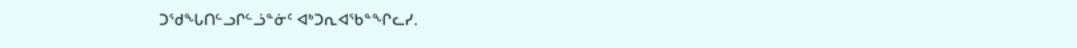ᑐᖁᖓᑎᓪᓗᒋᓪᓘᓐᓃᑦ ᐊᒃᑐᕆᐊᖃᓐᖏᓚᓯ.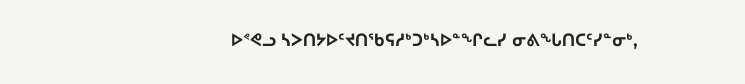ᐅᕝᕙᓗ ᓴᐳᑎᔭᐅᑦᔪᑎᖃᕋᓱᒃᑐᒃᓴᐅᓐᖏᓚᓯ ᓂᕕᖓᑎᑕᑦᓯᓐᓂᒃ,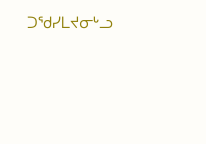ᑐᖁᓯᒪᔪᓂᒡᓗ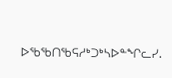ᐅᖃᖃᑎᖃᕋᓱᒃᑐᒃᓴᐅᓐᖏᓚᓯ.